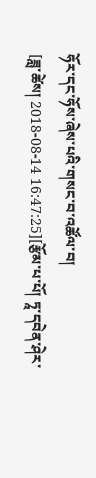ཧོར་དང་ཧོས་ཞེས་པའི་གསང་བ་འཚོལ་བ།
[ཟླ་ཚེས། 2018-08-14 16:47:25][རྩོམ་པ་པོ། ཏཱ་དབེན་ཤེར་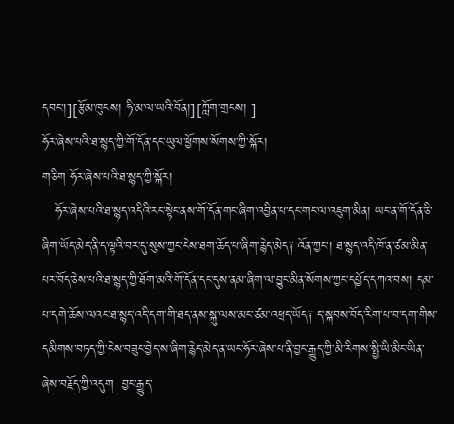དབང་།][རྩོམ་ཁུངས། ཧི་མ་ལ་ཡའི་བོན།][ཀློག་གྲངས། ]
ཧོར་ཞེས་པའི་ཐ་སྙད་ཀྱི་གོ་དོན་དང་ཡུལ་ཕྱོགས་སོགས་ཀྱི་སྐོར།
གཅིག ཧོར་ཞེས་པའི་ཐ་སྙད་ཀྱི་སྐོར།
   ཧོར་ཞེས་པའི་ཐ་སྙད་འདིའི་རང་སྟེང་ནས་གོ་དོན་གང་ཞིག་འབྱིན་པ་དང་གང་ལ་འཇུག་མིན། ཡང་ན་གོ་དོན་ཅི་ཞིག་ཡོད་མེད་ནི་ད་ལྟའི་བར་དུ་སུས་ཀྱང་ངེས་ཐག་ཆོད་པ་ཞིག་རྙེད་མེད༑ འོན་ཀྱང་། ཐ་སྙད་འདི་ཁོ་ན་ཙམ་མིན་པར་བོད་ཅེས་པའི་ཐ་སྙད་ཀྱི་ཐོག་མའི་གོ་དོན་དང་དུས་ནམ་ཞིག་ལ་བྱུང་མིན་སོགས་ཀྱང་དཔྱོད་དཀའ་བས། དམ་པ་དགེ་ཆོས་ལའང་ཐ་སྙད་འདི་དག་གི་ཐད་ནས་སྐུ་ལས་མང་ཙམ་འཕྲད་ཡོད༑ ད་སྐབས་བོད་རིག་པ་བ་དག་གིས་དམིགས་བཏད་ཀྱི་ངེས་བཟུང་བྱེད་ས་ཞིག་རྙེད་མེད་ན་ཡང་ཧོར་ཞེས་པ་ནི་བྱང་རྒྱུད་ཀྱི་མི་རིགས་སྤྱི་ཡི་མིང་ཡིན་ཞེས་བརྗོད་ཀྱི་འདུག  བྱང་རྒྱུད་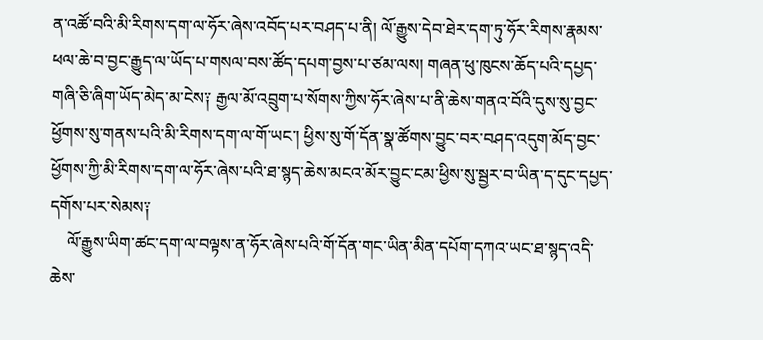ན་འཚོ་བའི་མི་རིགས་དག་ལ་ཧོར་ཞེས་འབོད་པར་བཤད་པ་ནི། ལོ་རྒྱུས་དེབ་ཐེར་དག་ཏུ་ཧོར་རིགས་རྣམས་ཕལ་ཆེ་བ་བྱང་རྒྱུད་ལ་ཡོད་པ་གསལ་བས་ཚོད་དཔག་བྱས་པ་ཙམ་ལས། གཞན་ཕུ་ཁུངས་ཆོད་པའི་དཔྱད་གཞི་ཅི་ཞིག་ཡོད་མེད་མ་ངེས༑ རྒྱལ་མོ་འབྲུག་པ་སོགས་ཀྱིས་ཧོར་ཞེས་པ་ནི་ཆེས་གནའ་བོའི་དུས་སུ་བྱང་ཕྱོགས་སུ་གནས་པའི་མི་རིགས་དག་ལ་གོ་ཡང་། ཕྱིས་སུ་གོ་དོན་སྣ་ཚོགས་བྱུང་བར་བཤད་འདུག་མོད་བྱང་ཕྱོགས་ཀྱི་མི་རིགས་དག་ལ་ཧོར་ཞེས་པའི་ཐ་སྙད་ཆེས་མངའ་མོར་བྱུང་ངམ་ཕྱིས་སུ་སྦྱར་བ་ཡིན་ད་དུང་དཔྱད་དགོས་པར་སེམས༑
    ལོ་རྒྱུས་ཡིག་ཚང་དག་ལ་བལྟས་ན་ཧོར་ཞེས་པའི་གོ་དོན་གང་ཡིན་མིན་དཔོག་དཀའ་ཡང་ཐ་སྙད་འདི་ཆེས་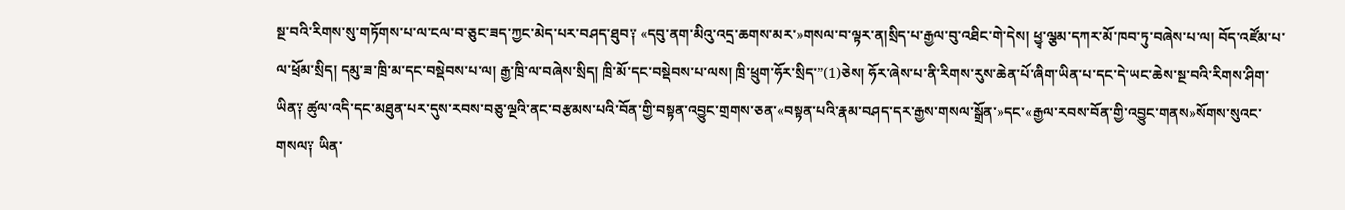སྔ་བའི་རིགས་སུ་གཏོགས་པ་ལ་ངལ་བ་ཅུང་ཟད་ཀྱང་མེད་པར་བཤད་ཐུབ༑ «དབུ་ནག་མིའུ་འདྲ་ཆགས་མར་»གསལ་བ་ལྟར་ན།སྲིད་པ་རྒྱལ་བུ་འཐིང་གེ་དེས། ཕྱྭ་ལྕམ་དཀར་མོ་ཁབ་ཏུ་བཞེས་པ་ལ། བོད་འཛོམ་པ་ལ་ཕྲོམ་སྲིད། དམུ་ཟ་ཁྲི་མ་དང་བསྡེབས་པ་ལ། རྒྱ་ཁྲི་ལ་བཞེས་སྲིད། ཁྲི་མོ་དང་བསྡེབས་པ་ལས། ཁྲི་ཕྲུག་ཧོར་སྲིད་”(1)ཅེས། ཧོར་ཞེས་པ་ནི་རིགས་རུས་ཆེན་པོ་ཞིག་ཡིན་པ་དང་དེ་ཡང་ཆེས་སྔ་བའི་རིགས་ཤིག་ཡིན༑ ཚུལ་འདི་དང་མཐུན་པར་དུས་རབས་བཅུ་ལྔའི་ནང་བརྩམས་པའི་བོན་གྱི་བསྟན་འབྱུང་གྲགས་ཅན་«བསྟན་པའི་རྣམ་བཤད་དར་རྒྱས་གསལ་སྒྲོན་»དང་«རྒྱལ་རབས་བོན་གྱི་འབྱུང་གནས»སོགས་སུའང་གསལ༑ ཡིན་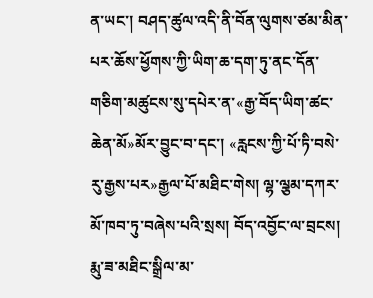ན་ཡང་། བཤད་ཚུལ་འདི་ནི་བོན་ལུགས་ཙམ་མིན་པར་ཆོས་ཕྱོགས་ཀྱི་ཡིག་ཆ་དག་ཏུ་ནང་དོན་གཅིག་མཚུངས་སུ་དཔེར་ན་«རྒྱ་བོད་ཡིག་ཚང་ཆེན་མོ»མོར་བྱུང་བ་དང་། «རླངས་ཀྱི་པོ་ཏི་བསེ་རུ་རྒྱས་པར»རྒྱལ་པོ་མཐིང་གེས། ལྷ་ལྕམ་དཀར་མོ་ཁབ་ཏུ་བཞེས་པའི་སྲས། བོད་འབྱོང་ལ་བྲངས། རྨུ་ཟ་མཐིང་སྒྲིལ་མ་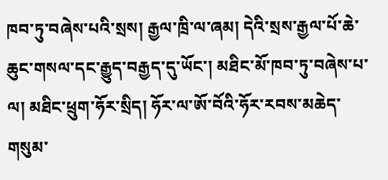ཁབ་ཏུ་བཞེས་པའི་སྲས། རྒྱལ་ཁྲི་ལ་ཞམ། དེའི་སྲས་རྒྱལ་པོ་ཆེ་ཆུང་གསལ་དང་རྒྱུད་བརྒྱད་དུ་ཡོང་། མཐིང་མོ་ཁབ་ཏུ་བཞེས་པ་ལ། མཐིང་ཕྲུག་ཧོར་སྲིད། ཧོར་ལ་ཨོ་བོའི་ཧོར་རབས་མཆེད་གསུམ་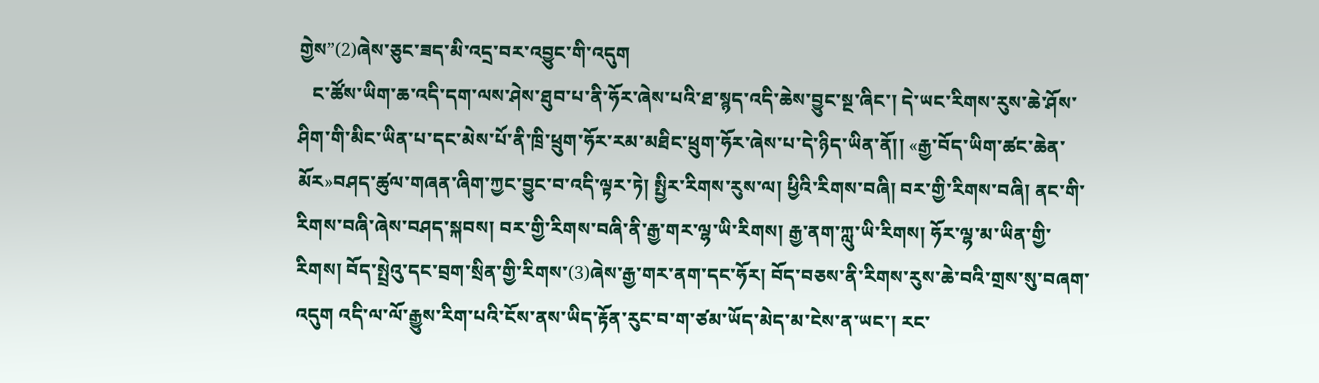གྱེས”(2)ཞེས་ཅུང་ཟད་མི་འདྲ་བར་འབྱུང་གི་འདུག
   ང་ཚོས་ཡིག་ཆ་འདི་དག་ལས་ཤེས་ཐུབ་པ་ནི་ཧོར་ཞེས་པའི་ཐ་སྙད་འདི་ཆེས་བྱུང་སྔ་ཞིང་། དེ་ཡང་རིགས་རུས་ཆེ་ཤོས་ཤིག་གི་མིང་ཡིན་པ་དང་མེས་པོ་ནི་ཁྲི་ཕྲུག་ཧོར་རམ་མཐིང་ཕྲུག་ཧོར་ཞེས་པ་དེ་ཉིད་ཡིན་ནོ།། «རྒྱ་བོད་ཡིག་ཚང་ཆེན་མོར»བཤད་ཚུལ་གཞན་ཞིག་ཀྱང་བྱུང་བ་འདི་ལྟར་ཏེ། སྤྱིར་རིགས་རུས་ལ། ཕྱིའི་རིགས་བཞི། བར་གྱི་རིགས་བཞི། ནང་གི་རིགས་བཞི་ཞེས་བཤད་སྐབས། བར་གྱི་རིགས་བཞི་ནི་རྒྱ་གར་ལྷ་ཡི་རིགས། རྒྱ་ནག་ཀླུ་ཡི་རིགས། ཧོར་ལྷ་མ་ཡིན་གྱི་རིགས། བོད་སྤྲེའུ་དང་བྲག་སྲིན་གྱི་རིགས་(3)ཞེས་རྒྱ་གར་ནག་དང་ཧོར། བོད་བཅས་ནི་རིགས་རུས་ཆེ་བའི་གྲས་སུ་བཞག་འདུག འདི་ལ་ལོ་རྒྱུས་རིག་པའི་ངོས་ནས་ཡིད་རྟོན་རུང་བ་ག་ཙམ་ཡོད་མེད་མ་ངེས་ན་ཡང་། རང་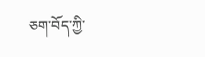ཅག་བོད་ཀྱི་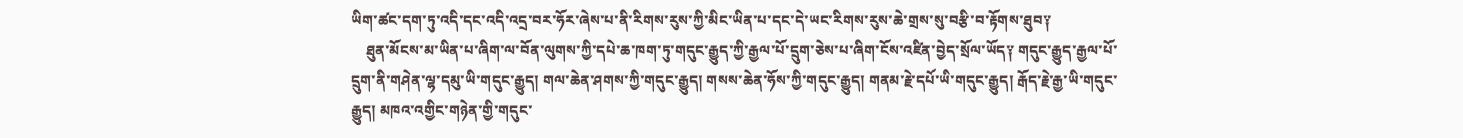ཡིག་ཚང་དག་ཏུ་འདི་དང་འདི་འདྲ་བར་ཧོར་ཞེས་པ་ནི་རིགས་རུས་ཀྱི་མིང་ཡིན་པ་དང་དེ་ཡང་རིགས་རུས་ཆེ་གྲས་སུ་བརྩི་བ་རྟོགས་ཐུབ༑
    ཐུན་མོངས་མ་ཡིན་པ་ཞིག་ལ་བོན་ལུགས་ཀྱི་དཔེ་ཆ་ཁག་ཏུ་གདུང་རྒྱུད་ཀྱི་རྒྱལ་པོ་དྲུག་ཅེས་པ་ཞིག་ངོས་འཛིན་བྱེད་སྲོལ་ཡོད༑ གདུང་རྒྱུད་རྒྱལ་པོ་དྲུག་ནི་གཤེན་ལྷ་དམུ་ཡི་གདུང་རྒྱུད། གལ་ཆེན་ཤགས་ཀྱི་གདུང་རྒྱུད། གསས་ཆེན་ཧོས་ཀྱི་གདུང་རྒྱུད། གནམ་རྗེ་དཔོ་ཡི་གདུང་རྒྱུད། རྒོད་རྗེ་རྒྱ་ཡི་གདུང་རྒྱུད། མཁའ་འགྱིང་གཉེན་གྱི་གདུང་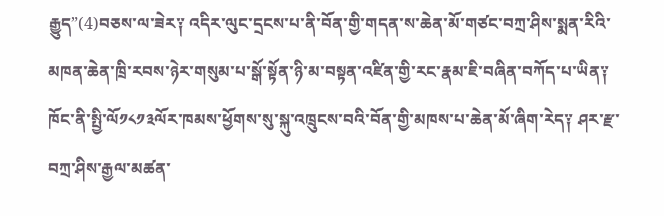རྒྱུད”(4)བཅས་ལ་ཟེར༑ འདིར་ལུང་དྲངས་པ་ནི་བོན་གྱི་གདན་ས་ཆེན་མོ་གཙང་བཀྲ་ཤིས་སྨན་རིའི་མཁན་ཆེན་ཁྲི་རབས་ཉེར་གསུམ་པ་སྒོ་སྟོན་ཉི་མ་བསྟན་འཛིན་གྱི་རང་རྣམ་ཇི་བཞིན་བཀོད་པ་ཡིན༑ ཁོང་ནི་སྤྱི་ལོ༡༨༡༣ལོར་ཁམས་ཕྱོགས་སུ་སྐུ་འཁྲུངས་བའི་བོན་གྱི་མཁས་པ་ཆེན་མོ་ཞིག་རེད༑ ཤར་རྫ་བཀྲ་ཤིས་རྒྱལ་མཚན་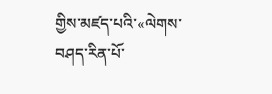གྱིས་མཛད་པའི་«ལེགས་བཤད་རིན་པོ་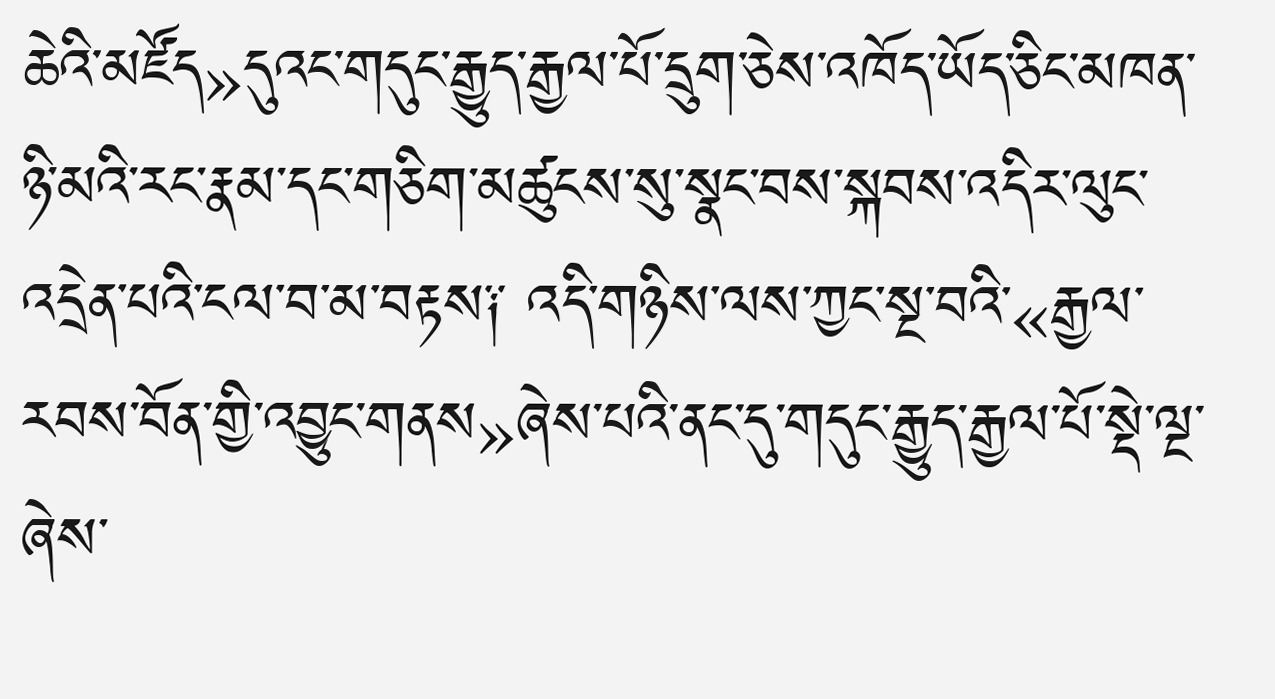ཆེའི་མཛོད»དུའང་གདུང་རྒྱུད་རྒྱལ་པོ་དྲུག་ཅེས་འཁོད་ཡོད་ཅིང་མཁན་ཉི་མའི་རང་རྣམ་དང་གཅིག་མཚུངས་སུ་སྣང་བས་སྐབས་འདིར་ལུང་འདྲེན་པའི་ངལ་བ་མ་བརྟས༑ འདི་གཉིས་ལས་ཀྱང་སྔ་བའི་«རྒྱལ་རབས་བོན་གྱི་འབྱུང་གནས»ཞེས་པའི་ནང་དུ་གདུང་རྒྱུད་རྒྱལ་པོ་སྡེ་ལྔ་ཞེས་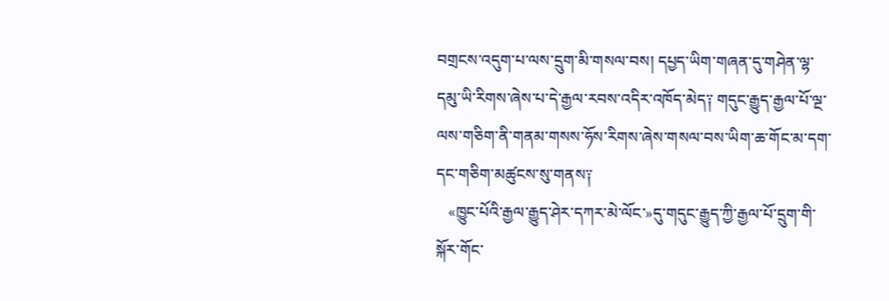བགྲངས་འདུག་པ་ལས་དྲུག་མི་གསལ་བས། དཔྱད་ཡིག་གཞན་དུ་གཤེན་ལྷ་དམུ་ཡི་རིགས་ཞེས་པ་དེ་རྒྱལ་རབས་འདིར་འཁོད་མེད༑ གདུང་རྒྱུད་རྒྱལ་པོ་ལྔ་ལས་གཅིག་ནི་གནམ་གསས་ཧོས་རིགས་ཞེས་གསལ་བས་ཡིག་ཆ་གོང་མ་དག་དང་གཅིག་མཚུངས་སུ་གནས༑
   «ཁྱུང་པོའི་རྒྱལ་རྒྱུད་ཤེར་དཀར་མེ་ལོང་»དུ་གདུང་རྒྱུད་ཀྱི་རྒྱལ་པོ་དྲུག་གི་སྐོར་གོང་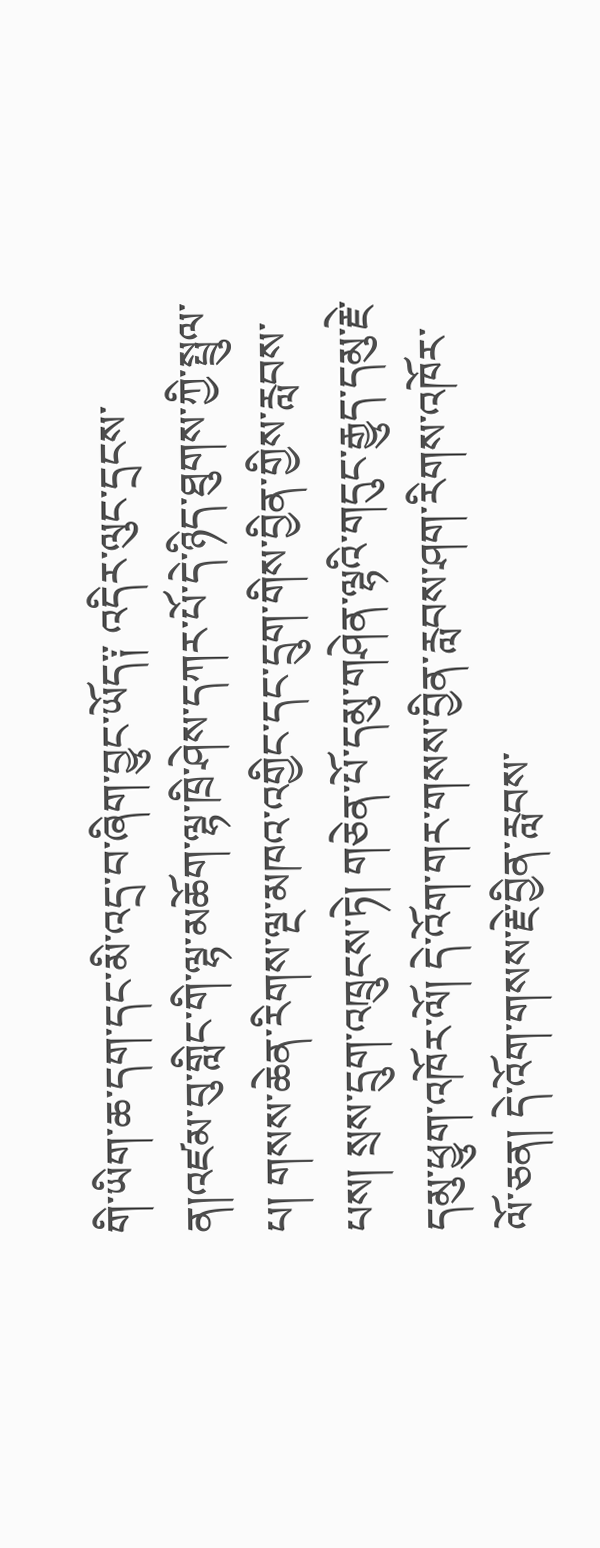གི་ཡིག་ཆ་དག་དང་མི་འདྲ་བ་ཞིག་བྱུང་ཡོད༑ འདིར་ལུང་དྲངས་ན།འཛམ་བུ་གླིང་གི་ལྷ་མཆོག་ལྷ་ཁྲི་ཤེས་དཀར་པོ་དེ་ཉིད་ཐུགས་ཀྱི་སྤྲུལ་པ། གསས་ཆེན་རིགས་ལྔ་མཁའ་འགྱིང་དང་དྲུག་གིས་བྱིན་གྱིས་རླབས་པས། སྲས་དྲུག་འཁྲུངས་ཏེ། གཅེན་པོ་དམུ་གཤེན་ལྷའི་གདུང་རྒྱུད་དམུ་རྗེ་དམུ་ཕྱུག་འཁོར་ལོ། དེ་འོག་གར་གསས་བྱིན་རླབས་ཤག་རིགས་འཁོར་ལོ་ཅན། དེ་འོག་གསས་རྗེ་བྱིན་རླབས་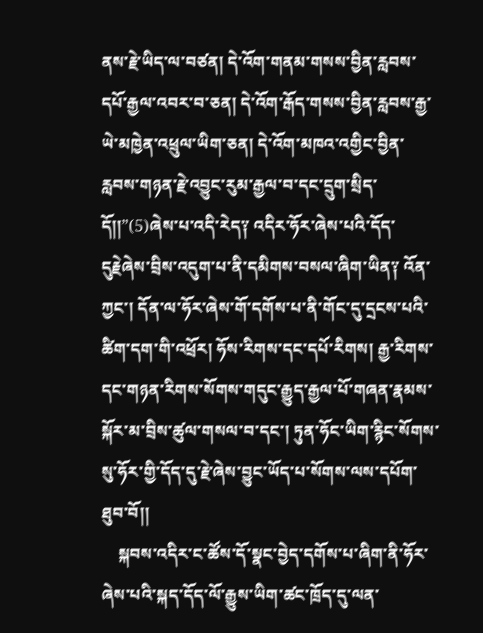ནས་རྗེ་ཡིད་ལ་བཙན། དེ་འོག་གནམ་གསས་བྱིན་རླབས་དཔོ་རྒྱལ་འབར་བ་ཅན། དེ་འོག་རྒོད་གསས་བྱིན་རླབས་རྒྱ་ཡེ་མཁྱེན་འཕྲུལ་ཡིག་ཅན། དེ་འོག་མཁའ་འགྱིང་བྱིན་རླབས་གཉན་རྗེ་འབྱུང་རུམ་རྒྱལ་བ་དང་དྲུག་སྲིད་དོ།།”(5)ཞེས་པ་འདི་རེད༑ འདིར་ཧོར་ཞེས་པའི་དོད་དུརྗེཞེས་བྲིས་འདུག་པ་ནི་དམིགས་བསལ་ཞིག་ཡིན༑ འོན་ཀྱང་། དོན་ལ་ཧོར་ཞེས་གོ་དགོས་པ་ནི་གོང་དུ་དྲངས་པའི་ཚིག་དག་གི་འཕྲོར། ཧོས་རིགས་དང་དཔོ་རིགས། རྒྱ་རིགས་དང་གཉན་རིགས་སོགས་གདུང་རྒྱུད་རྒྱལ་པོ་གཞན་རྣམས་སྐོར་མ་བྲིས་ཚུལ་གསལ་བ་དང་། ཏུན་ཧོང་ཡིག་རྙིང་སོགས་སུ་ཧོར་གྱི་དོད་དུ་རྗེ་ཞེས་བྱུང་ཡོད་པ་སོགས་ལས་དཔོག་ཐུབ་བོ།།
    སྐབས་འདིར་ང་ཚོས་དོ་སྣང་བྱེད་དགོས་པ་ཞིག་ནི་ཧོར་ཞེས་པའི་སྐད་དོད་ལོ་རྒྱུས་ཡིག་ཚང་ཁྲོད་དུ་ལན་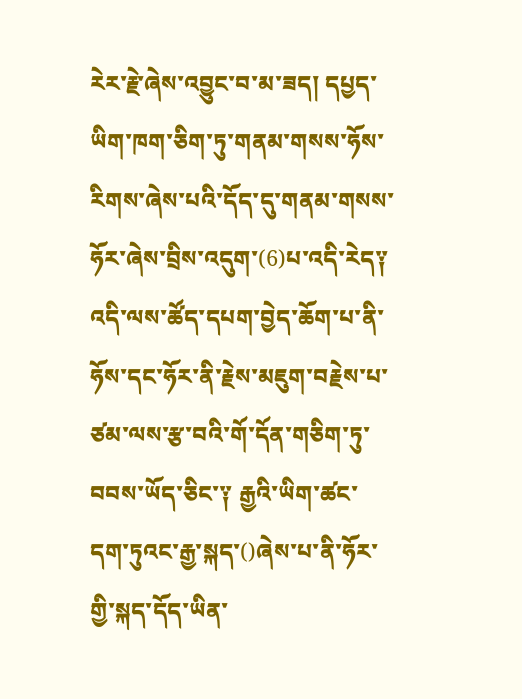རེར་རྗེ་ཞེས་འབྱུང་བ་མ་ཟད། དཔྱད་ཡིག་ཁག་ཅིག་ཏུ་གནམ་གསས་ཧོས་རིགས་ཞེས་པའི་དོད་དུ་གནམ་གསས་ཧོར་ཞེས་བྲིས་འདུག་(6)པ་འདི་རེད༑ འདི་ལས་ཚོད་དཔག་བྱེད་ཆོག་པ་ནི་ཧོས་དང་ཧོར་ནི་རྗེས་མཇུག་བརྗེས་པ་ཙམ་ལས་རྩ་བའི་གོ་དོན་གཅིག་ཏུ་བབས་ཡོད་ཅིང་༑ རྒྱའི་ཡིག་ཚང་དག་ཏུའང་རྒྱ་སྐད་()ཞེས་པ་ནི་ཧོར་གྱི་སྐད་དོད་ཡིན་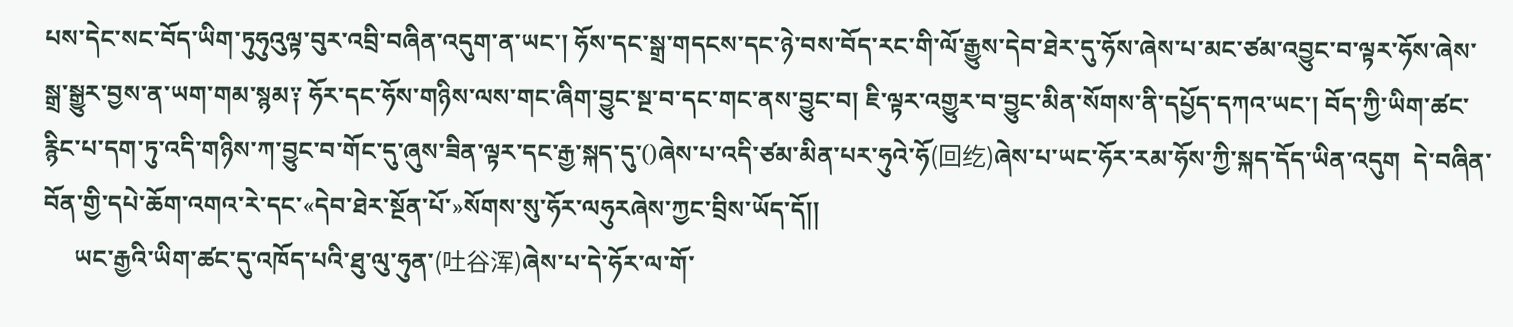པས་དེང་སང་བོད་ཡིག་ཏུཧུའུལྟ་བུར་འབྲི་བཞིན་འདུག་ན་ཡང་། ཧོས་དང་སྒྲ་གདངས་དང་ཉེ་བས་བོད་རང་གི་ལོ་རྒྱུས་དེབ་ཐེར་དུ་ཧོས་ཞེས་པ་མང་ཙམ་འབྱུང་བ་ལྟར་ཧོས་ཞེས་སྒྲ་སྒྱུར་བྱས་ན་ཡག་གམ་སྙམ༑ ཧོར་དང་ཧོས་གཉིས་ལས་གང་ཞིག་བྱུང་སྔ་བ་དང་གང་ནས་བྱུང་བ། ཇི་ལྟར་འགྱུར་བ་བྱུང་མིན་སོགས་ནི་དཔྱོད་དཀའ་ཡང་། བོད་ཀྱི་ཡིག་ཚང་རྙིང་པ་དག་ཏུ་འདི་གཉིས་ཀ་བྱུང་བ་གོང་དུ་ཞུས་ཟིན་ལྟར་དང་རྒྱ་སྐད་དུ་()ཞེས་པ་འདི་ཙམ་མིན་པར་ཧུའེ་ཧོ(回纥)ཞེས་པ་ཡང་ཧོར་རམ་ཧོས་ཀྱི་སྐད་དོད་ཡིན་འདུག  དེ་བཞིན་བོན་གྱི་དཔེ་ཆོག་འགའ་རེ་དང་«དེབ་ཐེར་སྔོན་པོ་»སོགས་སུ་ཧོར་ལཧུརཞེས་ཀྱང་བྲིས་ཡོད་དོ།།
     ཡང་རྒྱའི་ཡིག་ཚང་དུ་འཁོད་པའི་ཐུ་ལུ་ཧུན་(吐谷浑)ཞེས་པ་དེ་ཧོར་ལ་གོ་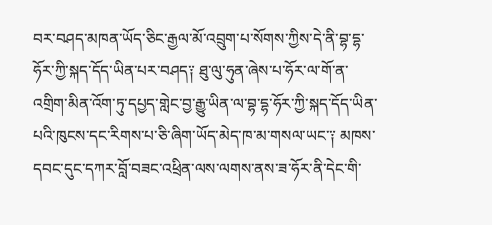བར་བཤད་མཁན་ཡོད་ཅིང་རྒྱལ་མོ་འབྲུག་པ་སོགས་ཀྱིས་དེ་ནི་བྷ་དྷ་ཧོར་ཀྱི་སྐད་དོད་ཡིན་པར་བཤད༑ ཐུ་ལུ་ཧུན་ཞེས་པ་ཧོར་ལ་གོ་ན་འགྲིག་མིན་འོག་ཏུ་དཔྱད་གླེང་བྱ་རྒྱུ་ཡིན་ལ་བྷ་དྷ་ཧོར་ཀྱི་སྐད་དོད་ཡིན་པའི་ཁུངས་དང་རིགས་པ་ཅི་ཞིག་ཡོད་མེད་ཁ་མ་གསལ་ཡང་༑ མཁས་དབང་དུང་དཀར་བློ་བཟང་འཕྲིན་ལས་ལགས་ནས་ཟ་ཧོར་ནི་དེང་གི་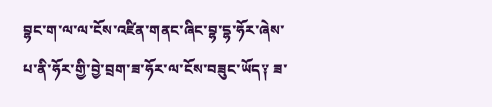བྷང་ག་ལ་ལ་ངོས་འཛིན་གནང་ཞིང་བྷ་དྷ་ཧོར་ཞེས་པ་ནི་ཧོར་གྱི་བྱེ་བྲག་ཟ་ཧོར་ལ་ངོས་བཟུང་ཡོད༑ ཟ་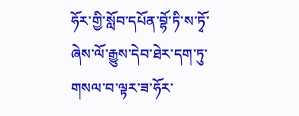ཧོར་གྱི་སློབ་དཔོན་བྷོ་ཏི་ས་ཏྭོ་ཞེས་ལོ་རྒྱུས་དེབ་ཐེར་དག་ཏུ་གསལ་བ་ལྟར་ཟ་ཧོར་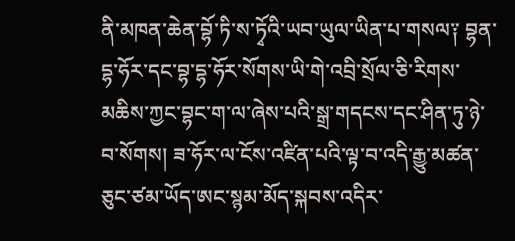ནི་མཁན་ཆེན་བྷོ་ཏི་ས་ཏྭོའི་ཡབ་ཡུལ་ཡིན་པ་གསལ༑ བྷན་དྷ་ཧོར་དང་བྷ་དྷ་ཧོར་སོགས་ཡི་གེ་འབྲི་སྲོལ་ཅི་རིགས་མཆིས་ཀྱང་བྷང་ག་ལ་ཞེས་པའི་སྒྲ་གདངས་དང་ཤིན་ཏུ་ཉེ་བ་སོགས། ཟ་ཧོར་ལ་ངོས་འཛིན་པའི་ལྟ་བ་འདི་རྒྱུ་མཚན་ཅུང་ཙམ་ཡོད་ཨང་སྙམ་མོད་སྐབས་འདིར་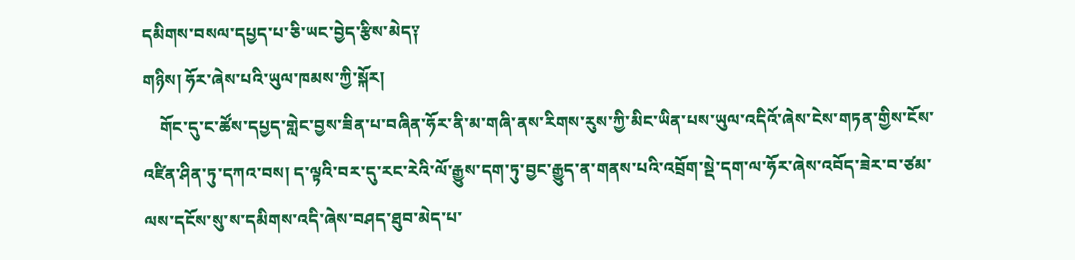དམིགས་བསལ་དཔྱད་པ་ཅི་ཡང་བྱེད་རྩིས་མེད༑
གཉིས། ཧོར་ཞེས་པའི་ཡུལ་ཁམས་ཀྱི་སྐོར།
    གོང་དུ་ང་ཚོས་དཔྱད་གླེང་བྱས་ཟིན་པ་བཞིན་ཧོར་ནི་མ་གཞི་ནས་རིགས་རུས་ཀྱི་མིང་ཡིན་པས་ཡུལ་འདིའོ་ཞེས་ངེས་གཏན་གྱིས་ངོས་འཛིན་ཤིན་ཏུ་དཀའ་བས། ད་ལྟའི་བར་དུ་རང་རེའི་ལོ་རྒྱུས་དག་ཏུ་བྱང་རྒྱུད་ན་གནས་པའི་འབྲོག་སྡེ་དག་ལ་ཧོར་ཞེས་འབོད་ཟེར་བ་ཙམ་ལས་དངོས་སུ་ས་དམིགས་འདི་ཞེས་བཤད་ཐུབ་མེད་པ་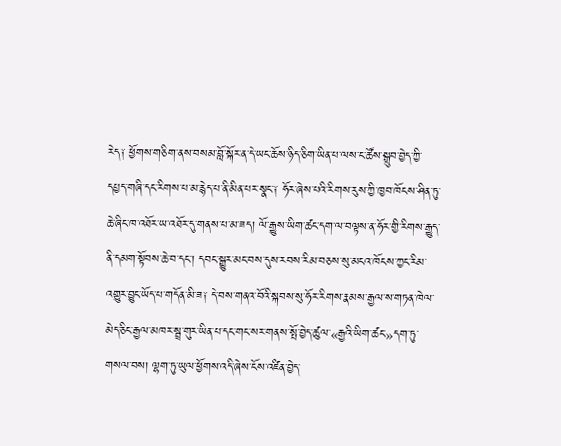རེད༑ ཕྱོགས་གཅིག་ནས་བསམ་བློ་སྐོར་ན་དེ་ཡང་ཆོས་ཉིད་ཅིག་ཡིན་པ་ལས་ང་ཚོས་སྒྲུབ་བྱེད་ཀྱི་དཔྱད་གཞི་དང་རིགས་པ་མ་རྙེད་པ་ནི་མིན་པར་སྣང་༑ ཧོར་ཞེས་པའི་རིགས་རུས་ཀྱི་ཁྱབ་ཁོངས་ཤིན་ཏུ་ཆེ་ཞིང་ཁ་འཐོར་ཡ་འཐོར་དུ་གནས་པ་མ་ཟད། ལོ་རྒྱུས་ཡིག་ཚང་དག་ལ་བལྟས་ན་ཧོར་གྱི་རིགས་རྒྱུད་ནི་དམག་སྟོབས་ཆེ་བ་དང་། དབང་སྒྱུར་མང་བས་དུས་རབས་རིམ་བཅས་སུ་མངའ་ཁོངས་ཀྱང་རིམ་འགྱུར་བྱུང་ཡོད་པ་གདོན་མི་ཟ༑ དེ་བས་གནའ་བོའི་སྐབས་སུ་ཧོར་རིགས་རྣམས་རྒྱལ་ས་གཏན་ཁེལ་མེད་ཅིང་རྒྱལ་མཁར་སྦྲ་གུར་ཡིན་པ་དང་གང་སར་གནས་སྤོ་བྱེད་ཚུལ་«རྒྱའི་ཡིག་ཚང་»དག་ཏུ་གསལ་བས། ལྷག་ཏུ་ཡུལ་ཕྱོགས་འདི་ཞེས་ངོས་འཛིན་བྱེད་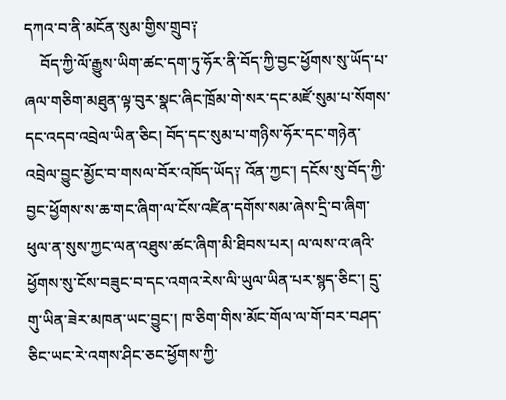དཀའ་བ་ནི་མངོན་སུམ་གྱིས་གྲུབ༑
    བོད་ཀྱི་ལོ་རྒྱུས་ཡིག་ཚང་དག་ཏུ་ཧོར་ནི་བོད་ཀྱི་བྱང་ཕྱོགས་སུ་ཡོད་པ་ཞལ་གཅིག་མཐུན་ལྟ་བུར་སྣང་ཞིང་ཁྲོམ་གེ་སར་དང་མཛོ་སུམ་པ་སོགས་དང་འདབ་འབྲེལ་ཡིན་ཅིང། བོད་དང་སུམ་པ་གཉིས་ཧོར་དང་གཉེན་འབྲེལ་བྱུང་མྱོང་བ་གསལ་བོར་འཁོད་ཡོད༑ འོན་ཀྱང་། དངོས་སུ་བོད་ཀྱི་བྱང་ཕྱོགས་ས་ཆ་གང་ཞིག་ལ་ངོས་འཛིན་དགོས་སམ་ཞེས་དྲི་བ་ཞིག་ཕུལ་ན་སུས་ཀྱང་ལན་འཐུས་ཚང་ཞིག་མི་ཐིབས་པར། ལ་ལས་འ་ཞའི་ཕྱོགས་སུ་ངོས་བཟུང་བ་དང་འགའ་རེས་ལི་ཡུལ་ཡིན་པར་སྙད་ཅིང་། དྲུ་གུ་ཡིན་ཟེར་མཁན་ཡང་བྱུང་། ཁ་ཅིག་གིས་མོང་གོལ་ལ་གོ་བར་བཤད་ཅིང་ཡང་རེ་འགས་ཤིང་ཅང་ཕྱོགས་ཀྱི་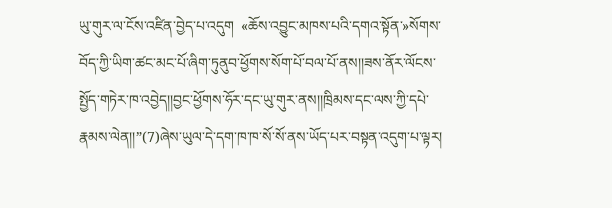ཡུ་གུར་ལ་ངོས་འཛིན་བྱེད་པ་འདུག  «ཆོས་འབྱུང་མཁས་པའི་དགའ་སྟོན་»སོགས་བོད་ཀྱི་ཡིག་ཚང་མང་པོ་ཞིག་ཏུནུབ་ཕྱོགས་སོག་པོ་བལ་པོ་ནས།།ཟས་ནོར་ལོངས་སྤྱོད་གཏེར་ཁ་འབྱེད།།བྱང་ཕྱོགས་ཧོར་དང་ཡུ་གུར་ནས།།ཁྲིམས་དང་ལས་ཀྱི་དཔེ་རྣམས་ལེན།།”(7)ཞེས་ཡུལ་དེ་དག་ཁ་ཁ་སོ་སོ་ནས་ཡོད་པར་བསྟན་འདུག་པ་ལྟར།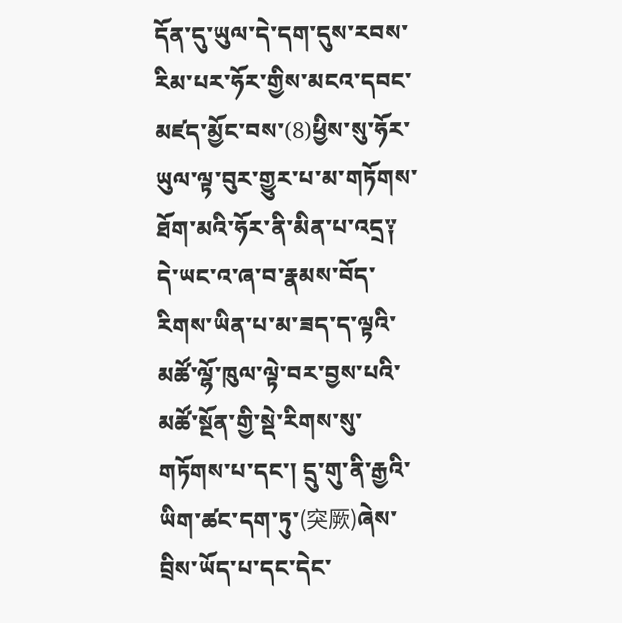དོན་དུ་ཡུལ་དེ་དག་དུས་རབས་རིམ་པར་ཧོར་གྱིས་མངའ་དབང་མཛད་མྱོང་བས་(8)ཕྱིས་སུ་ཧོར་ཡུལ་ལྟ་བུར་གྱུར་པ་མ་གཏོགས་ཐོག་མའི་ཧོར་ནི་མིན་པ་འདྲ༑ དེ་ཡང་འ་ཞ་བ་རྣམས་བོད་རིགས་ཡིན་པ་མ་ཟད་ད་ལྟའི་མཚོ་ལྷོ་ཁུལ་ལྟེ་བར་བྱས་པའི་མཚོ་སྔོན་གྱི་སྡེ་རིགས་སུ་གཏོགས་པ་དང་། དྲུ་གུ་ནི་རྒྱའི་ཡིག་ཚང་དག་ཏུ་(突厥)ཞེས་བྲིས་ཡོད་པ་དང་དེང་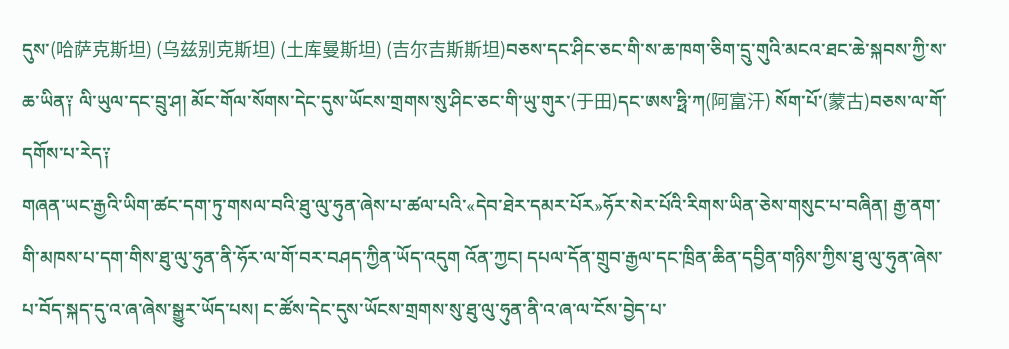དུས་(哈萨克斯坦) (乌兹别克斯坦) (土库曼斯坦) (吉尔吉斯斯坦)བཅས་དང་ཤིང་ཅང་གི་ས་ཆ་ཁག་ཅིག་དྲུ་གུའི་མངའ་ཐང་ཆེ་སྐབས་ཀྱི་ས་ཆ་ཡིན༑ ལི་ཡུལ་དང་བྲུ་ཤ། མོང་གོལ་སོགས་དེང་དུས་ཡོངས་གྲགས་སུ་ཤིང་ཅང་གི་ཡུ་གུར་(于田)དང་ཨས་ཧྥི་ཀ(阿富汗) སོག་པོ་(蒙古)བཅས་ལ་གོ་དགོས་པ་རེད༑
གཞན་ཡང་རྒྱའི་ཡིག་ཚང་དག་ཏུ་གསལ་བའི་ཐུ་ལུ་ཧུན་ཞེས་པ་ཚལ་པའི་«དེབ་ཐེར་དམར་པོར»ཧོར་སེར་པོའི་རིགས་ཡིན་ཅེས་གསུང་པ་བཞིན། རྒྱ་ནག་གི་མཁས་པ་དག་གིས་ཐུ་ལུ་ཧུན་ནི་ཧོར་ལ་གོ་བར་བཤད་ཀྱིན་ཡོད་འདུག འོན་ཀྱང། དཔལ་དོན་གྲུབ་རྒྱལ་དང་ཁྲིན་ཆིན་དབྱིན་གཉིས་ཀྱིས་ཐུ་ལུ་ཧུན་ཞེས་པ་བོད་སྐད་དུ་འ་ཞ་ཞེས་སྒྱུར་ཡོད་པས། ང་ཚོས་དེང་དུས་ཡོངས་གྲགས་སུ་ཐུ་ལུ་ཧུན་ནི་འ་ཞ་ལ་ངོས་བྱེད་པ་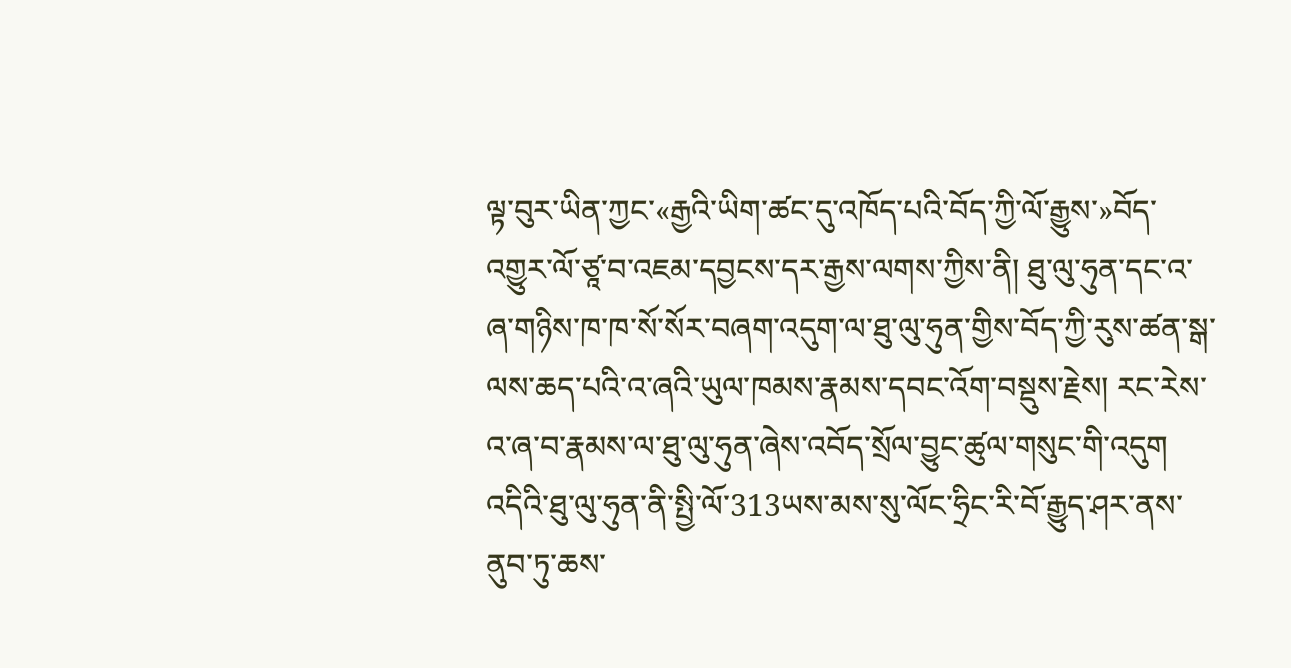ལྟ་བུར་ཡིན་ཀྱང་«རྒྱའི་ཡིག་ཚང་དུ་འཁོད་པའི་བོད་ཀྱི་ལོ་རྒྱུས་»བོད་འགྱུར་ལོ་ཙཱ་བ་འཇམ་དབྱངས་དར་རྒྱས་ལགས་ཀྱིས་ནི། ཐུ་ལུ་ཧུན་དང་འ་ཞ་གཉིས་ཁ་ཁ་སོ་སོར་བཞག་འདུག་ལ་ཐུ་ལུ་ཧུན་གྱིས་བོད་ཀྱི་རུས་ཚན་སྒ་ལས་ཆད་པའི་འ་ཞའི་ཡུལ་ཁམས་རྣམས་དབང་འོག་བསྡུས་རྗེས། རང་རེས་འ་ཞ་བ་རྣམས་ལ་ཐུ་ལུ་ཧུན་ཞེས་འབོད་སྲོལ་བྱུང་ཚུལ་གསུང་གི་འདུག འདིའི་ཐུ་ལུ་ཧུན་ནི་སྤྱི་ལོ་313ཡས་མས་སུ་ལོང་ཧྲིང་རི་བོ་རྒྱུད་ཤར་ནས་ནུབ་ཏུ་ཆས་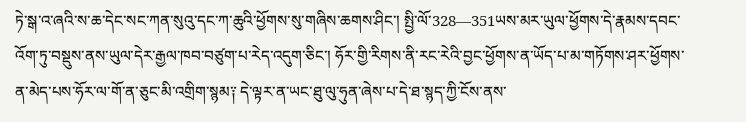ཏེ་སྒ་འ་ཞའི་ས་ཆ་དེང་སང་ཀན་སུའུ་དང་ཀ་ཆུའི་ཕྱོགས་སུ་གཞིས་ཆགས་ཤིང་། སྤྱི་ལོ་328—351ཡས་མར་ཡུལ་ཕྱོགས་དེ་རྣམས་དབང་འོག་ཏུ་བསྡུས་ནས་ཡུལ་དེར་རྒྱལ་ཁབ་བཙུག་པ་རེད་འདུག་ཅིང་། ཧོར་གྱི་རིགས་ནི་རང་རེའི་བྱང་ཕྱོགས་ན་ཡོད་པ་མ་གཏོགས་ཤར་ཕྱོགས་ན་མེད་པས་ཧོར་ལ་གོ་ན་ཅུང་མི་འགྲིག་སྙམ༑ དེ་ལྟར་ན་ཡང་ཐུ་ལུ་ཧུན་ཞེས་པ་དེ་ཐ་སྙད་ཀྱི་ངོས་ནས་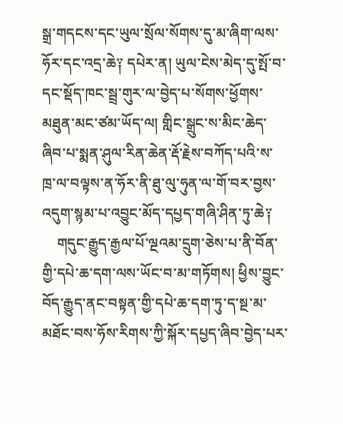སྒྲ་གདངས་དང་ཡུལ་སྲོལ་སོགས་དུ་མ་ཞིག་ལས་ཧོར་དང་འདྲ་ཆེ༑ དཔེར་ན། ཡུལ་ངེས་མེད་དུ་སྤོ་བ་དང་སྡོད་ཁང་སྦྲ་གུར་ལ་བྱེད་པ་སོགས་ཕྱོགས་མཐུན་མང་ཙམ་ཡོད་ལ། གླིང་སྒྲུང་ས་མིང་ཆེད་ཞིབ་པ་སྨན་ཤུལ་རིན་ཆེན་རྡོ་རྗེས་བཀོད་པའི་ས་ཁྲ་ལ་བལྟས་ན་ཧོར་ནི་ཐུ་ལུ་ཧུན་ལ་གོ་བར་བྱས་འདུག་སྙམ་པ་འབྱུང་མོད་དཔྱད་གཞི་ཤིན་ཏུ་ཆེ༑
    གདུང་རྒྱུད་རྒྱལ་པོ་ལྔའམ་དྲུག་ཅེས་པ་ནི་བོན་གྱི་དཔེ་ཆ་དག་ལས་ཡོང་བ་མ་གཏོགས། ཕྱིས་བྱུང་བོད་རྒྱུད་ནང་བསྟན་གྱི་དཔེ་ཆ་དག་ཏུ་ད་སྔ་མ་མཐོང་བས་ཧོས་རིགས་ཀྱི་སྐོར་དཔྱད་ཞིབ་བྱེད་པར་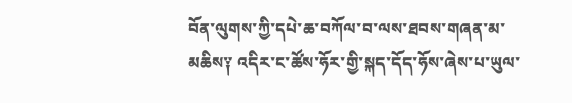བོན་ལུགས་ཀྱི་དཔེ་ཆ་བཀོལ་བ་ལས་ཐབས་གཞན་མ་མཆིས༑ འདིར་ང་ཚོས་ཧོར་གྱི་སྐད་དོད་ཧོས་ཞེས་པ་ཡུལ་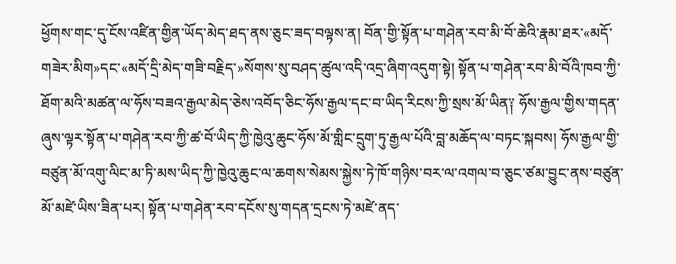ཕྱོགས་གང་དུ་ངོས་འཛིན་གྱིན་ཡོད་མེད་ཐད་ནས་ཅུང་ཟད་བལྟས་ན། བོན་གྱི་སྟོན་པ་གཤེན་རབ་མི་བོ་ཆེའི་རྣམ་ཐར་«མདོ་གཟེར་མིག»དང་«མདོ་དྲི་མེད་གཟི་བརྗིད་»སོགས་སུ་བཤད་ཚུལ་འདི་འདྲ་ཞིག་འདུག་སྟེ། སྟོན་པ་གཤེན་རབ་མི་བོའི་ཁབ་ཀྱི་ཐོག་མའི་མཚན་ལ་ཧོས་བཟའ་རྒྱལ་མེད་ཅེས་འབོད་ཅིང་ཧོས་རྒྱལ་དང་བ་ཡིད་རིངས་ཀྱི་སྲས་མོ་ཡིན༑ ཧོས་རྒྱལ་གྱིས་གདན་ཞུས་ལྟར་སྟོན་པ་གཤེན་རབ་ཀྱི་ཚ་བོ་ཡིད་ཀྱི་ཁྱེའུ་ཆུང་ཧོས་མོ་གླིང་དྲུག་ཏུ་རྒྱལ་པོའི་བླ་མཆོད་ལ་བཏང་སྐབས། ཧོས་རྒྱལ་གྱི་བཙུན་མོ་འགུ་ལིང་མ་ཏི་མས་ཡིད་ཀྱི་ཁྱེའུ་ཆུང་ལ་ཆགས་སེམས་སྐྱེས་ཏེ་ཁོ་གཉིས་བར་ལ་འགལ་བ་ཅུང་ཙམ་བྱུང་ནས་བཙུན་མོ་མཛེ་ཡིས་ཟིན་པར། སྟོན་པ་གཤེན་རབ་དངོས་སུ་གདན་དྲངས་ཏེ་མཛེ་ནད་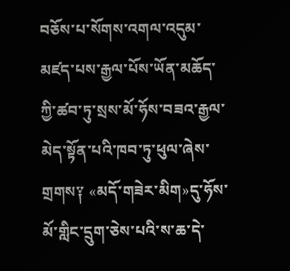བཅོས་པ་སོགས་འགལ་འདུམ་མཛད་པས་རྒྱལ་པོས་ཡོན་མཆོད་ཀྱི་ཚབ་ཏུ་སྲས་མོ་ཧོས་བཟའ་རྒྱལ་མེད་སྟོན་པའི་ཁབ་ཏུ་ཕུལ་ཞེས་གྲགས༑ «མདོ་གཟེར་མིག»དུ་ཧོས་མོ་གླིང་དྲུག་ཅེས་པའི་ས་ཆ་དེ་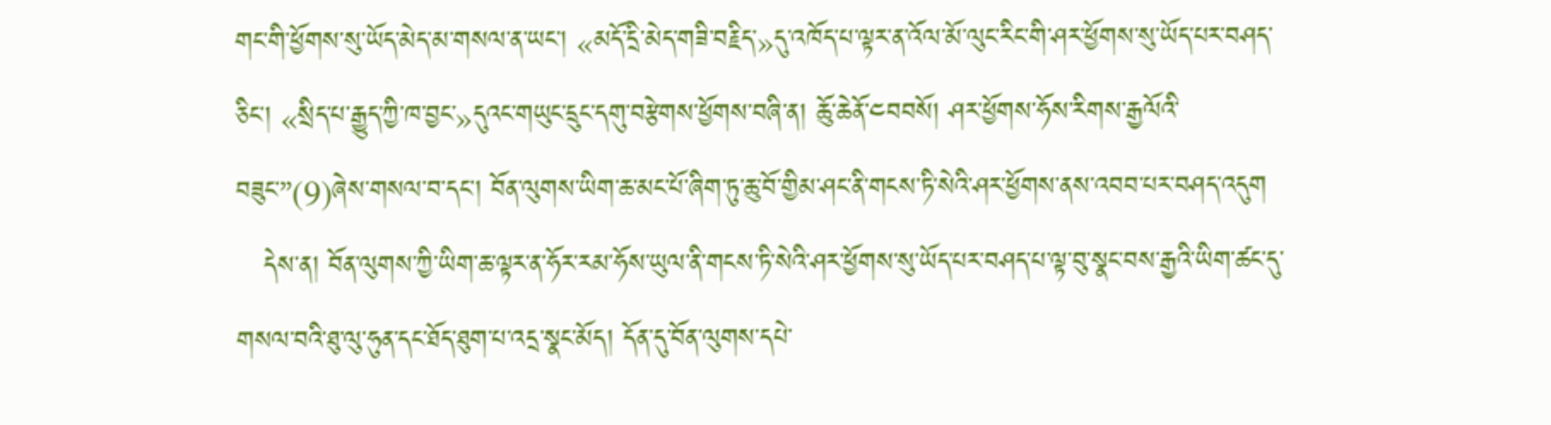གང་གི་ཕྱོགས་སུ་ཡོད་མེད་མ་གསལ་ན་ཡང་། «མདོ་དྲི་མེད་གཟི་བརྗིད་»དུ་འཁོད་པ་ལྟར་ན་འོལ་མོ་ལུང་རིང་གི་ཤར་ཕྱོགས་སུ་ཡོད་པར་བཤད་ཅིང་། «སྲིད་པ་རྒྱུད་ཀྱི་ཁ་བྱང་»དུའང་གཡུང་དྲུང་དགུ་བརྩེགས་ཕྱོགས་བཞི་ན། ཆོུ་ཆེནོ་༤བབསོ། ཤར་ཕྱོགས་ཧོས་རིགས་རྒྱལོའི་བཟུང་”(9)ཞེས་གསལ་བ་དང་། བོན་ལུགས་ཡིག་ཆ་མང་པོ་ཞིག་ཏུ་ཆུ་བོ་གྱིམ་ཤང་ནི་གངས་ཏི་སེའི་ཤར་ཕྱོགས་ནས་འབབ་པར་བཤད་འདུག
   དེས་ན། བོན་ལུགས་ཀྱི་ཡིག་ཆ་ལྟར་ན་ཧོར་རམ་ཧོས་ཡུལ་ནི་གངས་ཏི་སེའི་ཤར་ཕྱོགས་སུ་ཡོད་པར་བཤད་པ་ལྟ་བུ་སྣང་བས་རྒྱའི་ཡིག་ཚང་དུ་གསལ་བའི་ཐུ་ལུ་ཧུན་དང་ཐོད་ཐུག་པ་འདྲ་སྣང་མོད། དོན་དུ་བོན་ལུགས་དཔེ་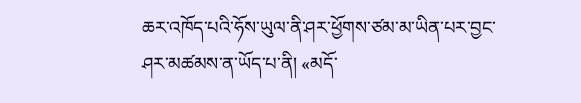ཆར་འཁོད་པའི་ཧོས་ཡུལ་ནི་ཤར་ཕྱོགས་ཙམ་མ་ཡིན་པར་བྱང་ཤར་མཚམས་ན་ཡོད་པ་ནི། «མདོ་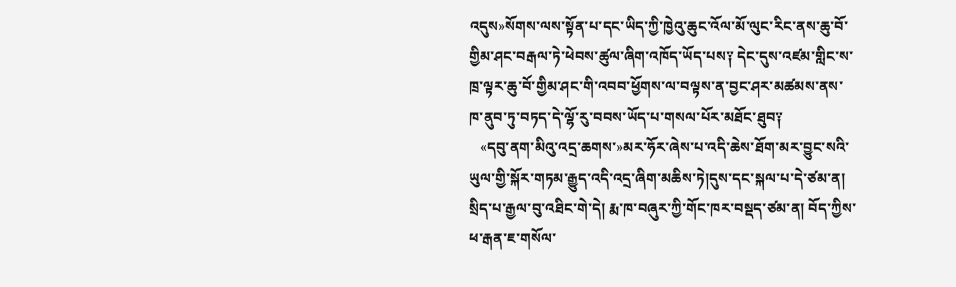འདུས»སོགས་ལས་སྟོན་པ་དང་ཡིད་ཀྱི་ཁྱེའུ་ཆུང་འོལ་མོ་ལུང་རིང་ནས་ཆུ་བོ་གྱིམ་ཤང་བརྒལ་ཏེ་ཕེབས་ཚུལ་ཞིག་འཁོད་ཡོད་པས༑ དེང་དུས་འཛམ་གླིང་ས་ཁྲ་ལྟར་ཆུ་བོ་གྱིམ་ཤང་གི་འབབ་ཕྱོགས་ལ་བལྟས་ན་བྱང་ཤར་མཚམས་ནས་ཁ་ནུབ་ཏུ་བཏད་དེ་ལྷོ་རུ་བབས་ཡོད་པ་གསལ་པོར་མཐོང་ཐུབ༑
   «དབུ་ནག་མིའུ་འདྲ་ཆགས་»མར་ཧོར་ཞེས་པ་འདི་ཆེས་ཐོག་མར་བྱུང་སའི་ཡུལ་གྱི་སྐོར་གཏམ་རྒྱུད་འདི་འདྲ་ཞིག་མཆིས་ཏེ།དུས་དང་སྐལ་པ་དེ་ཙམ་ན། སྲིད་པ་རྒྱལ་བུ་འཐིང་གེ་དེ། རྨ་ཁ་བཞུར་ཀྱི་གོང་ཁར་བསྡད་ཙམ་ན། བོད་ཀྱིས་ཕ་རྒན་ཇ་གསོལ་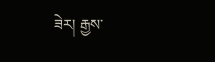ཟེར། རྒྱས་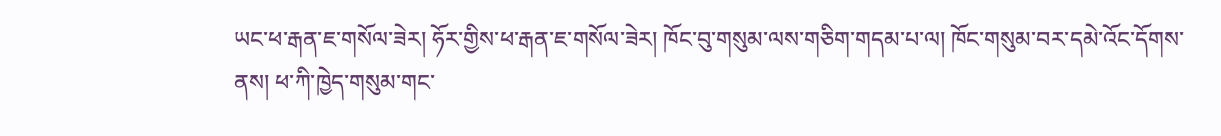ཡང་ཕ་རྒན་ཇ་གསོལ་ཟེར། ཧོར་གྱིས་ཕ་རྒན་ཇ་གསོལ་ཟེར། ཁོང་བུ་གསུམ་ལས་གཅིག་གདམ་པ་ལ། ཁོང་གསུམ་བར་དམེ་འོང་དོགས་ནས། ཕ་ཀི་ཁྱེད་གསུམ་གང་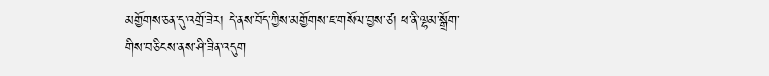མགྱོགས་ཅན་དུ་འགྲོ་ཟེར། དེ་ནས་བོད་ཀྱིས་མགྱོགས་ཇ་གསོལ་བྱས་ཙ། ཕ་ནི་ལྷམ་སྒྲོག་གིས་བཅིངས་ནས་ཤི་ཟིན་འདུག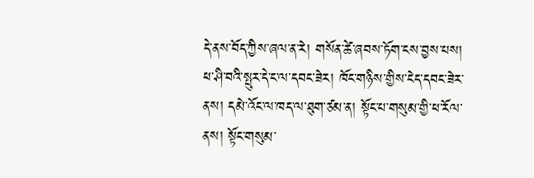དེ་ནས་བོད་ཀྱིས་ཞལ་ན་རེ། གསོན་ཚེ་ཞབས་ཏོག་ངས་བྱས་པས། ཕ་ཤི་བའི་སྤུར་དེ་ང་ལ་དབང་ཟེར། ཁོང་གཉིས་གྱིས་ངེད་དབང་ཟེར་ནས། དམེ་འོང་ལ་ཁད་ལ་ཐུག་ཙམ་ན། སྟོང་པ་གསུམ་གྱི་ཕ་རོལ་ནས། སྟོང་གསུམ་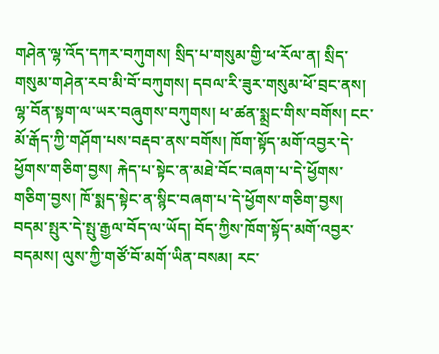གཤེན་ལྷ་འོད་དཀར་བཀུགས། སྲིད་པ་གསུམ་གྱི་ཕ་རོལ་ན། སྲིད་གསུམ་གཤེན་རབ་མི་བོ་བཀུགས། དབལ་རི་ཟུར་གསུམ་ཕོ་བྲང་ནས། ལྷ་བོན་སྟག་ལ་ཡར་བཞུགས་བཀུགས། ཕ་ཚན་སྨྲང་གིས་བགོས། ངང་མོ་རྒོད་ཀྱི་གཤོག་པས་བརྡབ་ནས་བགོས། ཁོག་སྟོད་མགོ་འབྱར་དེ་ཕྱོགས་གཅིག་བྱས། རྐེད་པ་སྟེང་ན་མཐེ་བོང་བཞག་པ་དེ་ཕྱོགས་གཅིག་བྱས། ཁོ་སྨད་སྟེང་ན་སྙིང་བཞག་པ་དེ་ཕྱོགས་གཅིག་བྱས། བདམ་སྤུར་དེ་སྤུ་རྒྱལ་བོད་ལ་ཡོད། བོད་ཀྱིས་ཁོག་སྟོད་མགོ་འབྱར་བདམས། ལུས་ཀྱི་གཙོ་བོ་མགོ་ཡིན་བསམ། རང་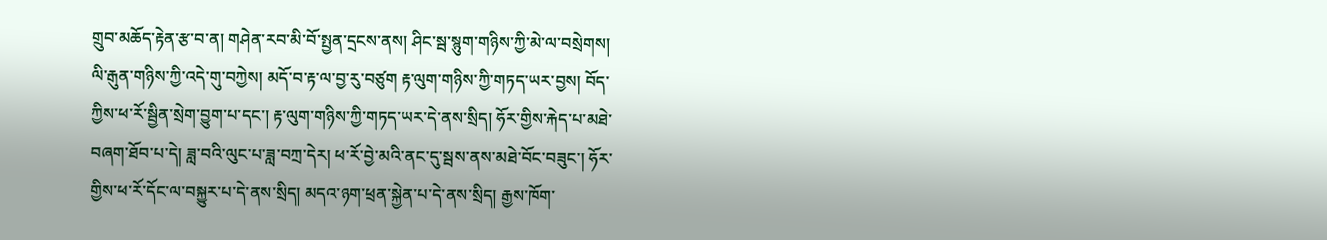གྲུབ་མཆོད་རྟེན་རྩ་བ་ན། གཤེན་རབ་མི་བོ་སྤྱན་དྲངས་ནས། ཤིང་སྦ་སྙུག་གཉིས་ཀྱི་མེ་ལ་བསྲེགས། ལི་རྒུན་གཉིས་ཀྱི་འདེ་གུ་བཀྱེས། མདོ་བ་རྟ་ལ་བྱ་རུ་བཙུག རྟ་ལུག་གཉིས་ཀྱི་གཏད་ཡར་བྱས། བོད་ཀྱིས་ཕ་རོ་སྦྱིན་སྲེག་བྱུག་པ་དང་། རྟ་ལུག་གཉིས་ཀྱི་གཏད་ཡར་དེ་ནས་སྲིད། ཧོར་གྱིས་རྐེད་པ་མཐེ་བཞག་ཐོབ་པ་དེ། ཟླ་བའི་ལུང་པ་ཟླ་བཀྲ་དེར། ཕ་རོ་བྱེ་མའི་ནང་དུ་སྦས་ནས་མཐེ་བོང་བཟུང་། ཧོར་གྱིས་ཕ་རོ་དོང་ལ་བསྐྱུར་པ་དེ་ནས་སྲིད། མདའ་ཉག་ཕྲན་སྐྱེན་པ་དེ་ནས་སྲིད། རྒྱས་ཁོག་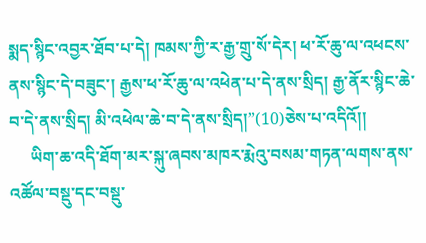སྨད་སྙིང་འབྱར་ཐོབ་པ་དེ། ཁམས་ཀྱི་ར་རྒྱ་གྲུ་སོ་དེར། ཕ་རོ་ཆུ་ལ་འཕངས་ནས་སྙིང་དེ་བཟུང་། རྒྱས་ཕ་རོ་ཆུ་ལ་འཕེན་པ་དེ་ནས་སྲིད། རྒྱ་ནོར་སྙིང་ཆེ་བ་དེ་ནས་སྲིད། མི་འཕེལ་ཆེ་བ་དེ་ནས་སྲིད།”(10)ཅེས་པ་འདིའོ།།
     ཡིག་ཆ་འདི་ཐོག་མར་སྐུ་ཞབས་མཁར་རྨེའུ་བསམ་གཏན་ལགས་ནས་འཚོལ་བསྡུ་དང་བསྡུ་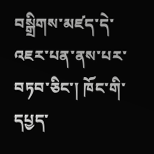བསྒྲིགས་མཛད་དེ་འཇར་པན་ནས་པར་བཏབ་ཅིང་། ཁོང་གི་དཔྱད་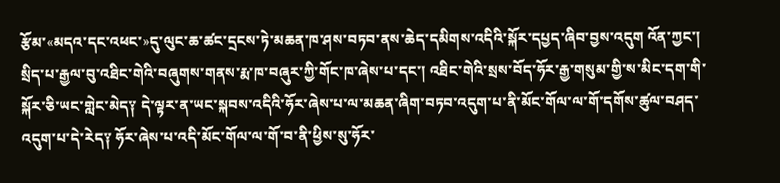རྩོམ་«མདའ་དང་འཕང་»དུ་ལུང་ཆ་ཚང་དྲངས་ཏེ་མཆན་ཁ་ཤས་བཏབ་ནས་ཆེད་དམིགས་འདིའི་སྐོར་དཔྱད་ཞིབ་བྱས་འདུག འོན་ཀྱང་། སྲིད་པ་རྒྱལ་བུ་འཐིང་གེའི་བཞུགས་གནས་རྨ་ཁ་བཞུར་ཀྱི་གོང་ཁ་ཞེས་པ་དང་། འཐིང་གེའི་སྲས་བོད་ཧོར་རྒྱ་གསུམ་གྱི་ས་མིང་དག་གི་སྐོར་ཅི་ཡང་གླེང་མེད༑ དེ་ལྟར་ན་ཡང་སྐབས་འདིའི་ཧོར་ཞེས་པ་ལ་མཆན་ཞིག་བཏབ་འདུག་པ་ནི་མོང་གོལ་ལ་གོ་དགོས་ཚུལ་བཤད་འདུག་པ་དེ་རེད༑ ཧོར་ཞེས་པ་འདི་མོང་གོལ་ལ་གོ་བ་ནི་ཕྱིས་སུ་ཧོར་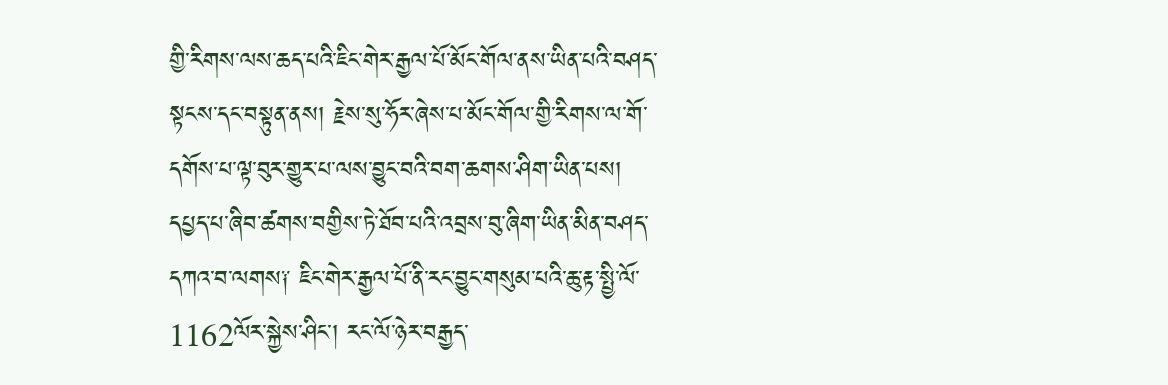གྱི་རིགས་ལས་ཆད་པའི་ཇིང་གེར་རྒྱལ་པོ་མོང་གོལ་ནས་ཡིན་པའི་བཤད་སྟངས་དང་བསྟུན་ནས། རྗེས་སུ་ཧོར་ཞེས་པ་མོང་གོལ་གྱི་རིགས་ལ་གོ་དགོས་པ་ལྟ་བུར་གྱུར་པ་ལས་བྱུང་བའི་བག་ཆགས་ཤིག་ཡིན་པས། དཔྱད་པ་ཞིབ་ཚགས་བགྱིས་ཏེ་ཐོབ་པའི་འབྲས་བུ་ཞིག་ཡིན་མིན་བཤད་དཀའ་བ་ལགས༑ ཇིང་གེར་རྒྱལ་པོ་ནི་རང་བྱུང་གསུམ་པའི་ཆུ་རྟ་སྤྱི་ལོ་1162ལོར་སྐྱེས་ཤིང་། རང་ལོ་ཉེར་བརྒྱད་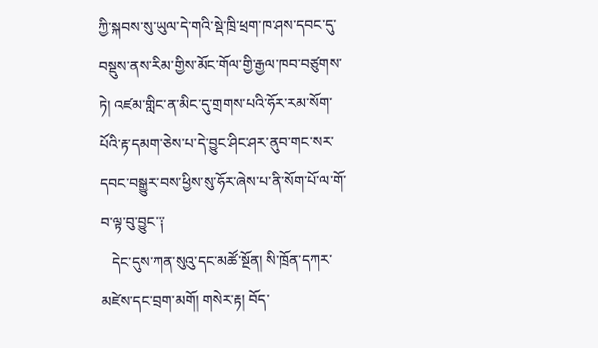ཀྱི་སྐབས་སུ་ཡུལ་དེ་གའི་སྡེ་ཁྲི་ཕྲག་ཁ་ཤས་དབང་དུ་བསྡུས་ནས་རིམ་གྱིས་མོང་གོལ་གྱི་རྒྱལ་ཁབ་བཙུགས་ཏེ། འཛམ་གླིང་ན་མིང་དུ་གྲགས་པའི་ཧོར་རམ་སོག་པོའི་རྟ་དམག་ཅེས་པ་དེ་བྱུང་ཤིང་ཤར་ནུབ་གང་སར་དབང་བསྒྱུར་བས་ཕྱིས་སུ་ཧོར་ཞེས་པ་ནི་སོག་པོ་ལ་གོ་བ་ལྟ་བུ་བྱུང་༑
   དེང་དུས་ཀན་སུའུ་དང་མཚོ་སྔོན། སི་ཁྲོན་དཀར་མཛེས་དང་བྲག་མགོ། གསེར་རྟ། བོད་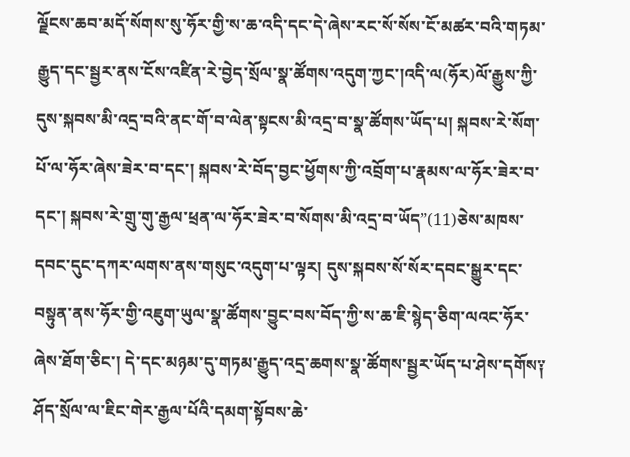ལྗོངས་ཆབ་མདོ་སོགས་སུ་ཧོར་གྱི་ས་ཆ་འདི་དང་དེ་ཞེས་རང་སོ་སོས་ངོ་མཚར་བའི་གཏམ་རྒྱུད་དང་སྦྱར་ནས་ངོས་འཛིན་རེ་བྱེད་སྲོལ་སྣ་ཚོགས་འདུག་ཀྱང་།འདི་ལ(ཧོར)ལོ་རྒྱུས་ཀྱི་དུས་སྐབས་མི་འདྲ་བའི་ནང་གོ་བ་ལེན་སྟངས་མི་འདྲ་བ་སྣ་ཚོགས་ཡོད་པ། སྐབས་རེ་སོག་པོ་ལ་ཧོར་ཞེས་ཟེར་བ་དང་། སྐབས་རེ་བོད་བྱང་ཕྱོགས་ཀྱི་འབྲོག་པ་རྣམས་ལ་ཧོར་ཟེར་བ་དང་། སྐབས་རེ་གྲུ་གུ་རྒྱལ་ཕྲན་ལ་ཧོར་ཟེར་བ་སོགས་མི་འདྲ་བ་ཡོད”(11)ཅེས་མཁས་དབང་དུང་དཀར་ལགས་ནས་གསུང་འདུག་པ་ལྟར། དུས་སྐབས་སོ་སོར་དབང་སྒྱུར་དང་བསྟུན་ནས་ཧོར་གྱི་འཇུག་ཡུལ་སྣ་ཚོགས་བྱུང་བས་བོད་ཀྱི་ས་ཆ་ཇི་སྙེད་ཅིག་ལའང་ཧོར་ཞེས་ཐོག་ཅིང་། དེ་དང་མཉམ་དུ་གཏམ་རྒྱུད་འདྲ་ཆགས་སྣ་ཚོགས་སྦྱར་ཡོད་པ་ཤེས་དགོས༑ ཤོད་སྲོལ་ལ་ཇིང་གེར་རྒྱལ་པོའི་དམག་སྟོབས་ཆེ་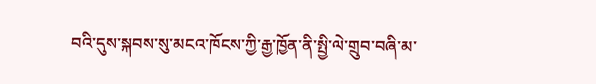བའི་དུས་སྐབས་སུ་མངའ་ཁོངས་ཀྱི་རྒྱ་ཁྱོན་ནི་སྤྱི་ལེ་གྲུབ་བཞི་མ་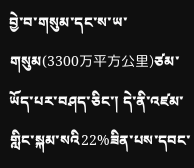བྱེ་བ་གསུམ་དང་ས་ཡ་གསུམ(3300万平方公里)ཙམ་ཡོད་པར་བཤད་ཅིང་། དེ་ནི་འཛམ་གླིང་སྐམ་སའི22%ཟིན་པས་དབང་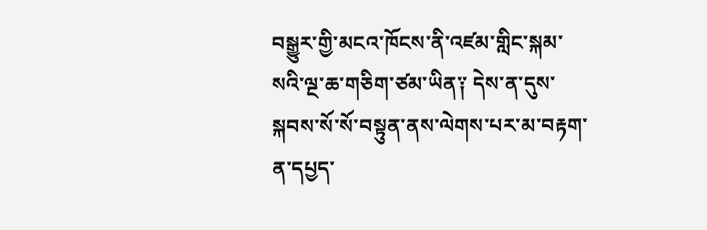བསྒྱུར་གྱི་མངའ་ཁོངས་ནི་འཛམ་གླིང་སྐམ་སའི་ལྔ་ཆ་གཅིག་ཙམ་ཡིན༑ དེས་ན་དུས་སྐབས་སོ་སོ་བསྟུན་ནས་ལེགས་པར་མ་བརྟག་ན་དཔྱད་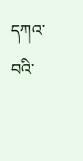དཀའ་བའི་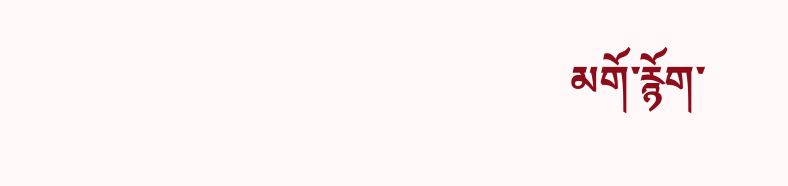མགོ་རྙོག་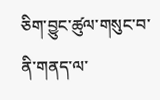ཅིག་བྱུང་ཚུལ་གསུང་བ་ནི་གནད་ལ་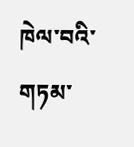ཁེལ་བའི་གཏམ་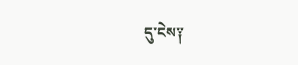དུ་ངེས༑